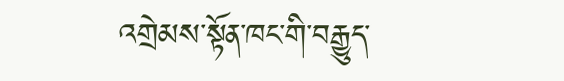འགྲེམས་སྟོན་ཁང་གི་བརྒྱུད་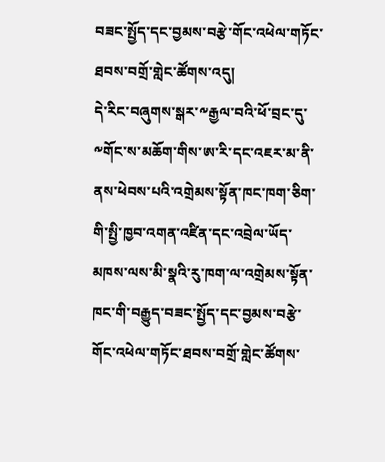བཟང་སྤྱོད་དང་བྱམས་བརྩེ་གོང་འཕེལ་གཏོང་ཐབས་བགྲོ་གླེང་ཚོགས་འདུ།
དེ་རིང་བཞུགས་སྒར་༸རྒྱལ་བའི་ཕོ་བྲང་དུ་༸གོང་ས་མཆོག་གིས་ཨ་རི་དང་འཇར་མ་ནི་ནས་ཕེབས་པའི་འགྲེམས་སྟོན་ཁང་ཁག་ཅིག་གི་སྤྱི་ཁྱབ་འགན་འཛིན་དང་འབྲེལ་ཡོད་མཁས་ལས་མི་སྣའི་རུ་ཁག་ལ་འགྲེམས་སྟོན་ཁང་གི་བརྒྱུད་བཟང་སྤྱོད་དང་བྱམས་བརྩེ་གོང་འཕེལ་གཏོང་ཐབས་བགྲོ་གླེང་ཚོགས་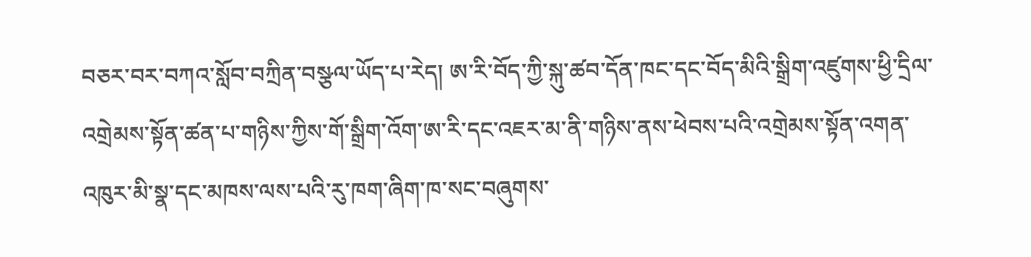བཅར་བར་བཀའ་སློབ་བཀྲིན་བསྩལ་ཡོད་པ་རེད། ཨ་རི་བོད་ཀྱི་སྐུ་ཚབ་དོན་ཁང་དང་བོད་མིའི་སྒྲིག་འཛུགས་ཕྱི་དྲིལ་འགྲེམས་སྟོན་ཚན་པ་གཉིས་ཀྱིས་གོ་སྒྲིག་འོག་ཨ་རི་དང་འཇར་མ་ནི་གཉིས་ནས་ཕེབས་པའི་འགྲེམས་སྟོན་འགན་འཁུར་མི་སྣ་དང་མཁས་ལས་པའི་རུ་ཁག་ཞིག་ཁ་སང་བཞུགས་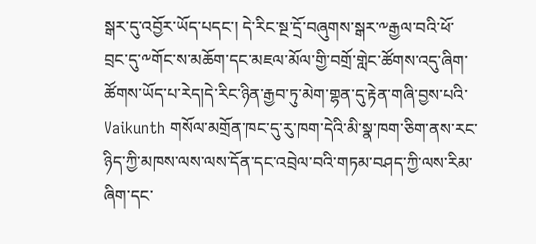སྒར་དུ་འབྱོར་ཡོད་པདང་། དེ་རིང་སྔ་དྲོ་བཞུགས་སྒར་༸རྒྱལ་བའི་ཕོ་བྲང་དུ་༸གོང་ས་མཆོག་དང་མཇལ་མོལ་གྱི་བགྲོ་གླེང་ཚོགས་འདུ་ཞིག་ཚོགས་ཡོད་པ་རེད།དེ་རིང་ཉིན་རྒྱབ་ཏུ་མེག་གྷན་དུ་རྟེན་གཞི་བྱས་པའི་ Vaikunth གསོལ་མགྲོན་ཁང་དུ་རུ་ཁག་དེའི་མི་སྣ་ཁག་ཅིག་ནས་རང་ཉིད་ཀྱི་མཁས་ལས་ལས་དོན་དང་འབྲེལ་བའི་གཏམ་བཤད་ཀྱི་ལས་རིམ་ཞིག་དང་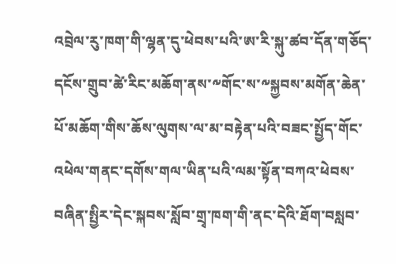འབྲེལ་རུ་ཁག་གི་ལྷན་དུ་ཕེབས་པའི་ཨ་རི་སྐུ་ཚབ་དོན་གཅོད་དངོས་གྲུབ་ཚེ་རིང་མཆོག་ནས་༸གོང་ས་༸སྐྱབས་མགོན་ཆེན་པོ་མཆོག་གིས་ཆོས་ལུགས་ལ་མ་བརྟེན་པའི་བཟང་སྤྱོད་གོང་འཕེལ་གནང་དགོས་གལ་ཡིན་པའི་ལམ་སྟོན་བཀའ་ཕེབས་བཞིན་སྤྱིར་དེང་སྐབས་སློབ་གྲྭ་ཁག་གི་ནང་དེའི་ཐོག་བསླབ་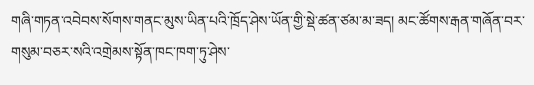གཞི་གཏན་འབེབས་སོགས་གནང་མུས་ཡིན་པའི་ཁྲོད་ཤེས་ཡོན་གྱི་སྡེ་ཚན་ཙམ་མ་ཟད། མང་ཚོགས་རྒན་གཞོན་བར་གསུམ་བཅར་སའི་འགྲེམས་སྟོན་ཁང་ཁག་ཏུ་ཤེས་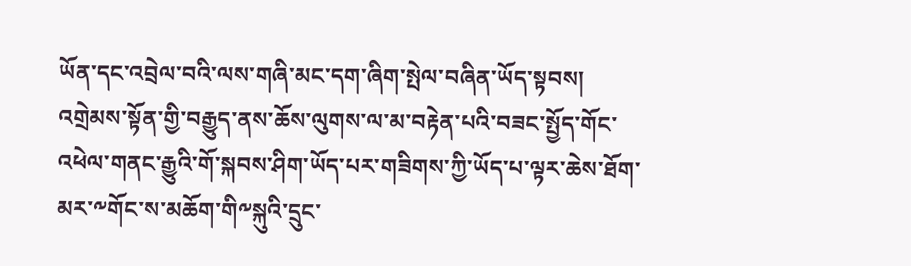ཡོན་དང་འབྲེལ་བའི་ལས་གཞི་མང་དག་ཞིག་སྤེལ་བཞིན་ཡོད་སྟབས། འགྲེམས་སྟོན་གྱི་བརྒྱུད་ནས་ཆོས་ལུགས་ལ་མ་བརྟེན་པའི་བཟང་སྤྱོད་གོང་འཕེལ་གནང་རྒྱུའི་གོ་སྐབས་ཤིག་ཡོད་པར་གཟིགས་ཀྱི་ཡོད་པ་ལྟར་ཆེས་ཐོག་མར་༸གོང་ས་མཆོག་གི༸སྐུའི་དྲུང་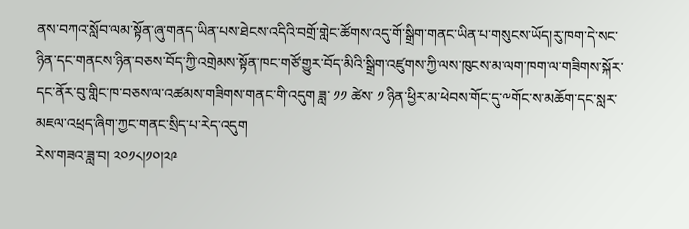ནས་བཀའ་སློབ་ལམ་སྟོན་ཞུ་གནད་ཡིན་པས་ཐེངས་འདིའི་བགྲོ་གླེང་ཚོགས་འདུ་གོ་སྒྲིག་གནང་ཡིན་པ་གསུངས་ཡོད།རུ་ཁག་དེ་སང་ཉིན་དང་གནངས་ཉིན་བཅས་བོད་ཀྱི་འགྲེམས་སྟོན་ཁང་གཙོ་གྱུར་བོད་མིའི་སྒྲིག་འཛུགས་ཀྱི་ལས་ཁུངས་མ་ལག་ཁག་ལ་གཟིགས་སྐོར་དང་ནོར་བུ་གླིང་ཁ་བཅས་ལ་འཚམས་གཟིགས་གནང་གི་འདུག ཟླ་ ༡༡ ཚེས་ ༡ ཉིན་ཕྱིར་མ་ཕེབས་གོང་དུ་༸གོང་ས་མཆོག་དང་སླར་མཇལ་འཕྲད་ཞིག་ཀྱང་གནང་སྲིད་པ་རེད་འདུག
རེས་གཟའ་ཟླ་བ། ༢༠༡༨།༡༠།༢༩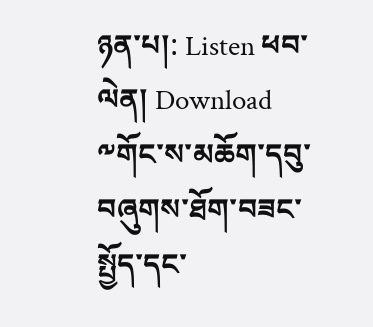ཉན་པ།: Listen ཕབ་ལེན། Download ༸གོང་ས་མཆོག་དབུ་བཞུགས་ཐོག་བཟང་སྤྱོད་དང་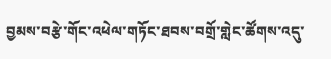བྱམས་བརྩེ་གོང་འཕེལ་གཏོང་ཐབས་བགྲོ་གླེང་ཚོགས་འདུ་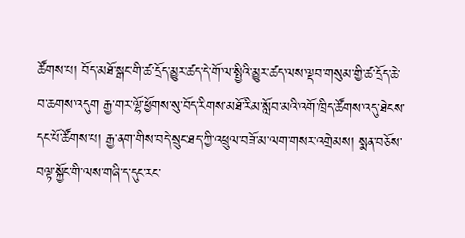ཚོགས་པ། བོད་མཐོ་སྒང་གི་ཚ་དྲོད་མྱུར་ཚད་དེ་གོ་ལ་སྤྱིའི་མྱུར་ཚད་ལས་ལྡབ་གསུམ་གྱི་ཚ་དྲོད་ཆེ་བ་ཆགས་འདུག རྒྱ་གར་ལྷོ་ཕྱོགས་སུ་བོད་རིགས་མཐོ་རིམ་སློབ་མའི་འགོ་ཁྲིད་ཚོགས་འདུ་ཐེངས་དང་པོ་ཚོགས་པ། རྒྱ་ནག་གིས་བདེ་སྲུང་ཐད་ཀྱི་འཕྲུལ་བཟོ་མ་ལག་གསར་འགྲེམས། སྨན་བཅོས་བལྟ་སྐྱོང་གི་ལས་གཞི་ད་དུང་རང་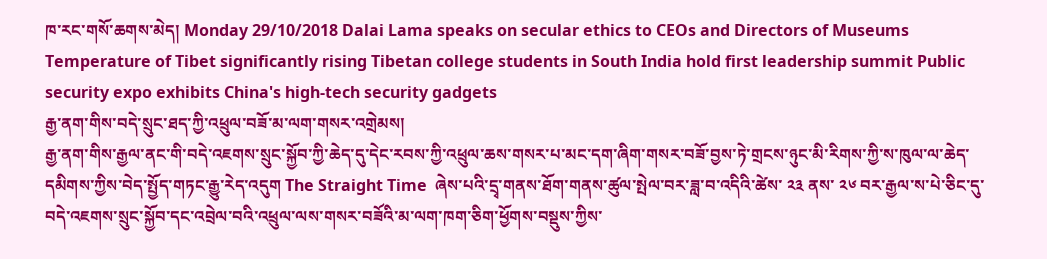ཁ་རང་གསོ་ཆགས་མེད། Monday 29/10/2018 Dalai Lama speaks on secular ethics to CEOs and Directors of Museums Temperature of Tibet significantly rising Tibetan college students in South India hold first leadership summit Public security expo exhibits China's high-tech security gadgets
རྒྱ་ནག་གིས་བདེ་སྲུང་ཐད་ཀྱི་འཕྲུལ་བཟོ་མ་ལག་གསར་འགྲེམས།
རྒྱ་ནག་གིས་རྒྱལ་ནང་གི་བདེ་འཇགས་སྲུང་སྐྱོབ་ཀྱི་ཆེད་དུ་དེང་རབས་ཀྱི་འཕྲུལ་ཆས་གསར་པ་མང་དག་ཞིག་གསར་བཟོ་བྱས་ཏེ་གྲངས་ཉུང་མི་རིགས་ཀྱི་ས་ཁུལ་ལ་ཆེད་དམིགས་ཀྱིས་བེད་སྤྱོད་གཏང་རྒྱུ་རེད་འདུག The Straight Time  ཞེས་པའི་དྲྭ་གནས་ཐོག་གནས་ཚུལ་སྤེལ་བར་ཟླ་བ་འདིའི་ཚེས་ ༢༣ ནས་ ༢༦ བར་རྒྱལ་ས་པེ་ཅིང་དུ་བདེ་འཇགས་སྲུང་སྐྱོབ་དང་འབྲེལ་བའི་འཕྲུལ་ལས་གསར་བཟོའི་མ་ལག་ཁག་ཅིག་ཕྱོགས་བསྡུས་ཀྱིས་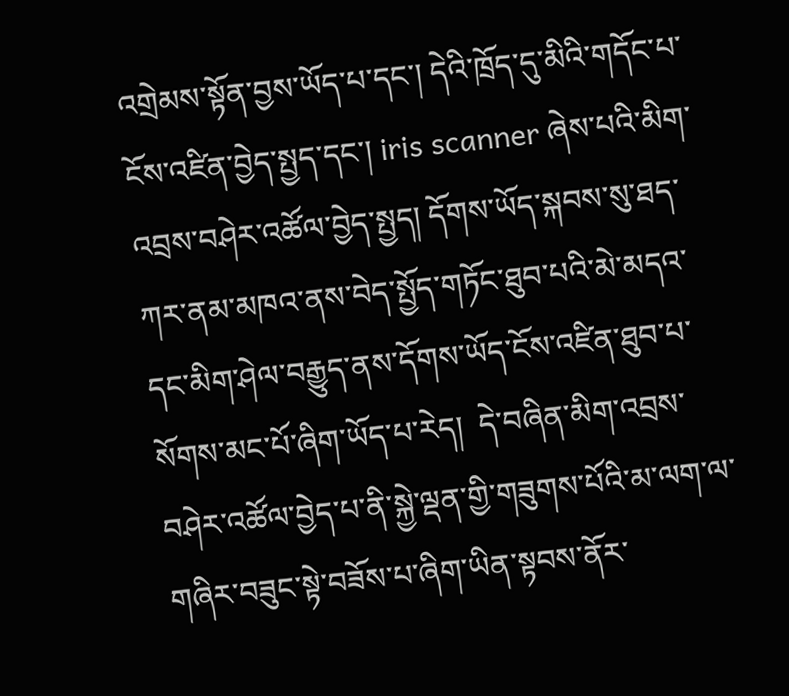འགྲེམས་སྟོན་བྱས་ཡོད་པ་དང་། དེའི་ཁྲོད་དུ་མིའི་གདོང་པ་ངོས་འཛིན་བྱེད་སྤྱད་དང་། iris scanner ཞེས་པའི་མིག་འབྲས་བཤེར་འཚོལ་བྱེད་སྤྱད། དོགས་ཡོད་སྐབས་སུ་ཐད་ཀར་ནམ་མཁའ་ནས་བེད་སྤྱོད་གཏོང་ཐུབ་པའི་མེ་མདའ་དང་མིག་ཤེལ་བརྒྱུད་ནས་དོགས་ཡོད་ངོས་འཛིན་ཐུབ་པ་སོགས་མང་པོ་ཞིག་ཡོད་པ་རེད།  དེ་བཞིན་མིག་འབྲས་བཤེར་འཚོལ་བྱེད་པ་ནི་སྐྱེ་ལྡན་གྱི་གཟུགས་པོའི་མ་ལག་ལ་གཞིར་བཟུང་སྟེ་བཟོས་པ་ཞིག་ཡིན་སྟབས་ནོར་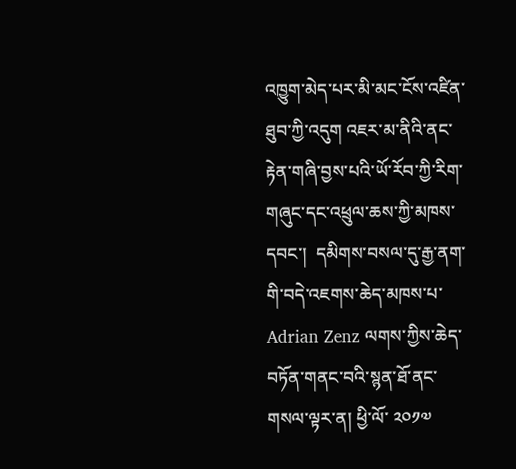འཁྱུག་མེད་པར་མི་མང་ངོས་འཛིན་ཐུབ་ཀྱི་འདུག འཇར་མ་ནིའི་ནང་རྟེན་གཞི་བྱས་པའི་ཡོ་རོབ་ཀྱི་རིག་གཞུང་དང་འཕྲུལ་ཆས་ཀྱི་མཁས་དབང་།  དམིགས་བསལ་དུ་རྒྱ་ནག་གི་བདེ་འཇགས་ཆེད་མཁས་པ་ Adrian Zenz ལགས་ཀྱིས་ཆེད་བཏོན་གནང་བའི་སྙན་ཐོ་ནང་གསལ་ལྟར་ན། ཕྱི་ལོ་ ༢༠༡༧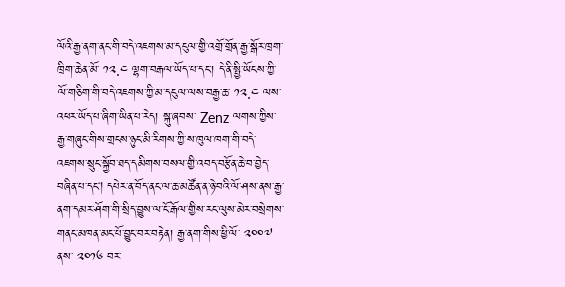ལོའི་རྒྱ་ནག་ནང་གི་བདེ་འཇགས་མ་དངུལ་གྱི་འགྲོ་གྲོན་རྒྱ་སྒོར་ཁྲག་ཁྲིག་ཆེན་མོ་ ༡༢.༤ ལྷག་བརྒལ་ཡོད་པ་དང་། དེ་ནི་སྤྱི་ཡོངས་ཀྱི་ལོ་གཅིག་གི་བདེ་འཇགས་ཀྱི་མ་དངུལ་ལས་བརྒྱ་ཆ་ ༡༢.༤ ལས་འཕར་ཡོད་པ་ཞིག་ཡིན་པ་རེད། སྐུ་ཞབས་ Zenz ལགས་ཀྱིས་རྒྱ་གཞུང་གིས་གྲངས་ཉུང་མི་རིགས་ཀྱི་ས་ཁུལ་ཁག་གི་བདེ་འཇགས་སྲུང་སྐྱོབ་ཐད་དམིགས་བསལ་གྱི་འབད་བརྩོན་ཆེ་བ་བྱེད་བཞིན་པ་དང། དཔེར་ན་བོད་ནང་ལ་ཆ་མཚོན་ན་ཉེ་བའི་ལོ་ཤས་ནས་རྒྱ་ནག་དམར་ཤོག་གི་སྲིད་བྱུས་ལ་ངོ་རྒོལ་གྱིས་རང་ལུས་མེར་བསྲེགས་གནང་མཁན་མང་པོ་བྱུང་བར་བརྟེན། རྒྱ་ནག་གིས་ཕྱི་ལོ་ ༢༠༠༧ ནས་ ༢༠༡༦ བར་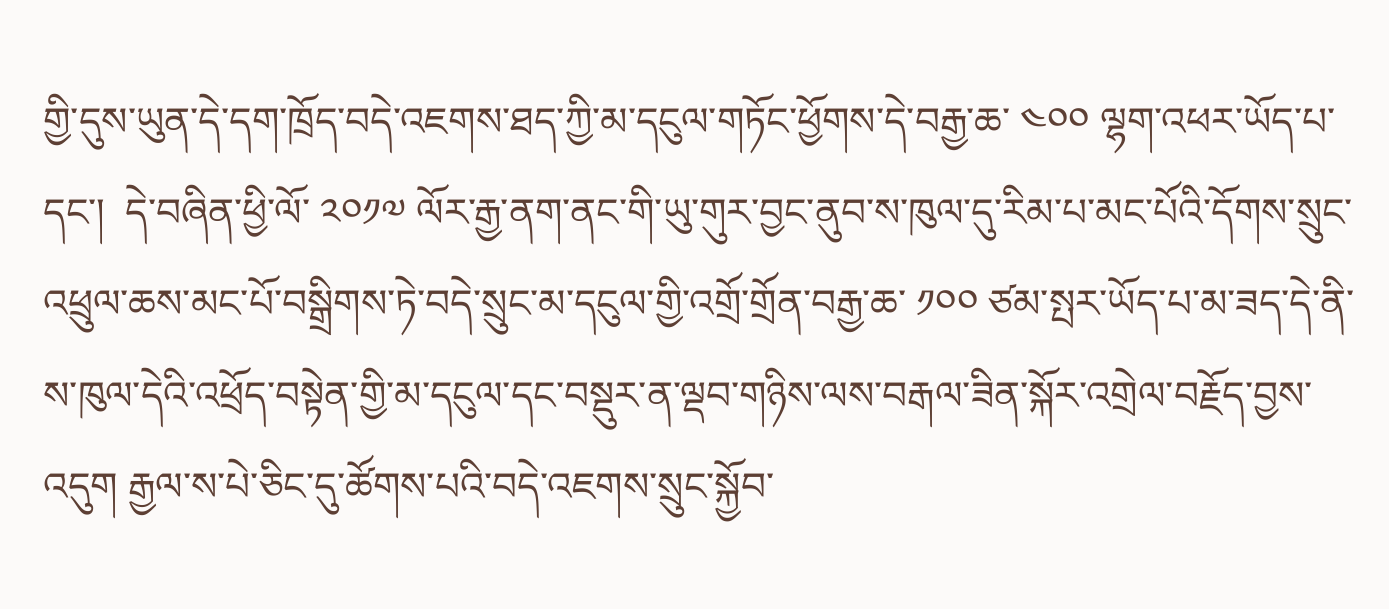གྱི་དུས་ཡུན་དེ་དག་ཁྲོད་བདེ་འཇགས་ཐད་ཀྱི་མ་དངུལ་གཏོང་ཕྱོགས་དེ་བརྒྱ་ཆ་ ༤༠༠ ལྷག་འཕར་ཡོད་པ་དང་།  དེ་བཞིན་ཕྱི་ལོ་ ༢༠༡༧ ལོར་རྒྱ་ནག་ནང་གི་ཡུ་གུར་བྱང་ནུབ་ས་ཁུལ་དུ་རིམ་པ་མང་པོའི་དོགས་སྲུང་འཕྲུལ་ཆས་མང་པོ་བསྒྲིགས་ཏེ་བདེ་སྲུང་མ་དངུལ་གྱི་འགྲོ་གྲོན་བརྒྱ་ཆ་ ༡༠༠ ཙམ་སྤར་ཡོད་པ་མ་ཟད་དེ་ནི་ས་ཁུལ་དེའི་འཕྲོད་བསྟེན་གྱི་མ་དངུལ་དང་བསྡུར་ན་ལྡབ་གཉིས་ལས་བརྒལ་ཟིན་སྐོར་འགྲེལ་བརྗོད་བྱས་འདུག རྒྱལ་ས་པེ་ཅིང་དུ་ཚོགས་པའི་བདེ་འཇགས་སྲུང་སྐྱོབ་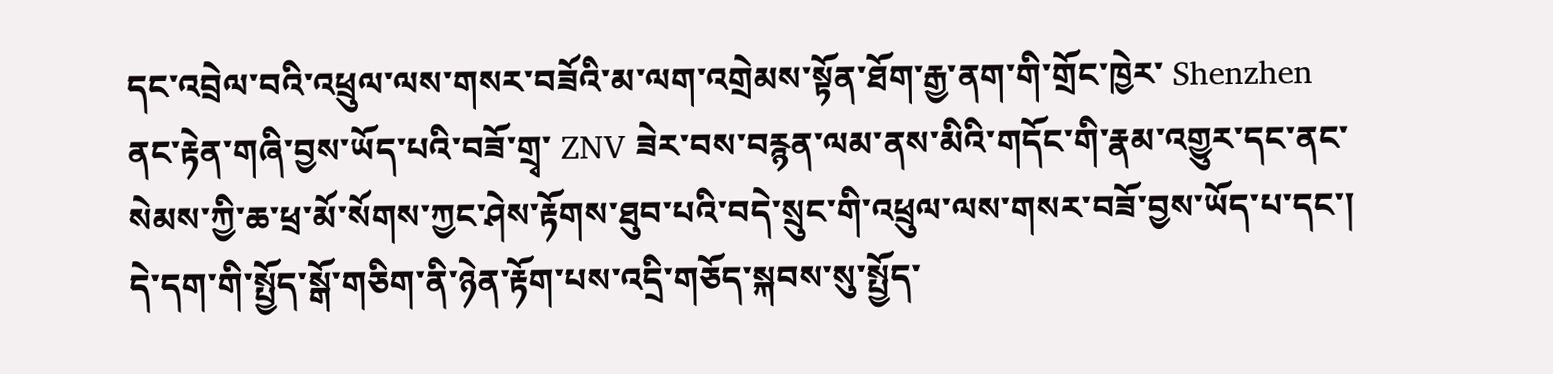དང་འབྲེལ་བའི་འཕྲུལ་ལས་གསར་བཟོའི་མ་ལག་འགྲེམས་སྟོན་ཐོག་རྒྱ་ནག་གི་གྲོང་ཁྱེར་ Shenzhen ནང་རྟེན་གཞི་བྱས་ཡོད་པའི་བཟོ་གྲྭ་ ZNV ཟེར་བས་བརྙན་ལམ་ནས་མིའི་གདོང་གི་རྣམ་འགྱུར་དང་ནང་སེམས་ཀྱི་ཆ་ཕྲ་མོ་སོགས་ཀྱང་ཤེས་རྟོགས་ཐུབ་པའི་བདེ་སྲུང་གི་འཕྲུལ་ལས་གསར་བཟོ་བྱས་ཡོད་པ་དང་།  དེ་དག་གི་སྤྱོད་སྒོ་གཅིག་ནི་ཉེན་རྟོག་པས་འདྲི་གཅོད་སྐབས་སུ་སྤྱོད་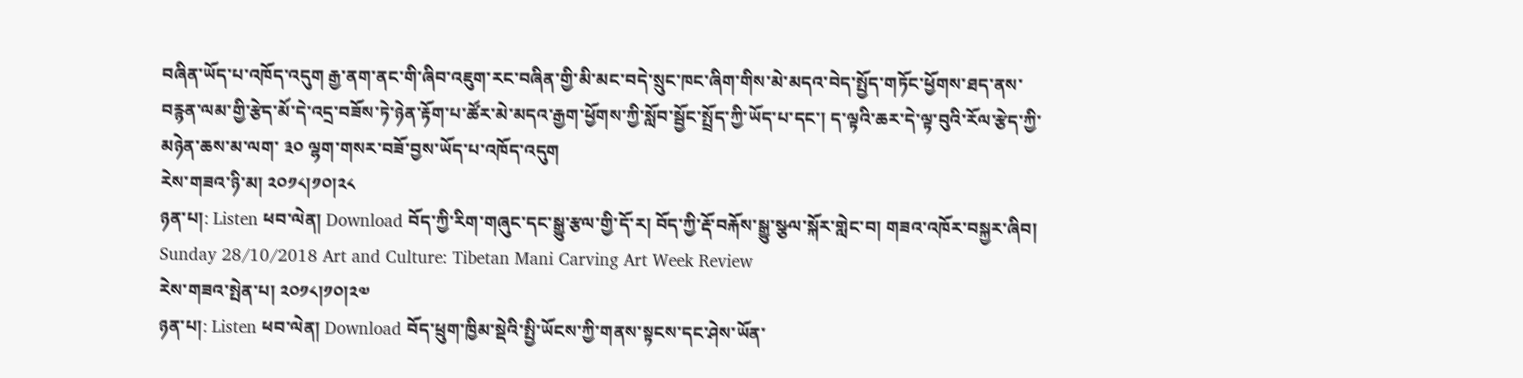བཞིན་ཡོད་པ་འཁོད་འདུག རྒྱ་ནག་ནང་གི་ཞིབ་འཇུག་རང་བཞིན་གྱི་མི་མང་བདེ་སྲུང་ཁང་ཞིག་གིས་མེ་མདའ་བེད་སྤྱོད་གཏོང་ཕྱོགས་ཐད་ནས་བརྙན་ལམ་གྱི་རྩེད་མོ་དེ་འདྲ་བཟོས་ཏེ་ཉེན་རྟོག་པ་ཚོར་མེ་མདའ་རྒྱག་ཕྱོགས་ཀྱི་སློབ་སྦྱོང་སྤྲོད་ཀྱི་ཡོད་པ་དང་། ད་ལྟའི་ཆར་དེ་ལྟ་བུའི་རོལ་རྩེད་ཀྱི་མཉེན་ཆས་མ་ལག་ ༣༠ ལྷག་གསར་བཟོ་བྱས་ཡོད་པ་འཁོད་འདུག
རེས་གཟའ་ཉི་མ། ༢༠༡༨།༡༠།༢༨
ཉན་པ།: Listen ཕབ་ལེན། Download བོད་ཀྱི་རིག་གཞུང་དང་སྒྱུ་རྩལ་གྱི་དོ་ར། བོད་ཀྱི་རྡོ་བརྐོས་སྒྱུ་སྩལ་སྐོར་གླེང་བ། གཟའ་འཁོར་བསྐྱར་ཞིབ། Sunday 28/10/2018 Art and Culture: Tibetan Mani Carving Art Week Review
རེས་གཟའ་སྤེན་པ། ༢༠༡༨།༡༠།༢༧
ཉན་པ།: Listen ཕབ་ལེན། Download བོད་ཕྲུག་ཁྱིམ་སྡེའི་སྤྱི་ཡོངས་ཀྱི་གནས་སྟངས་དང་ཤེས་ཡོན་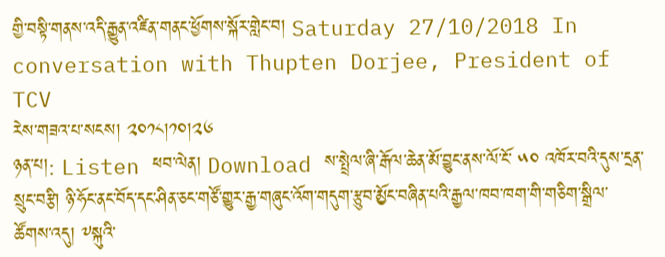གྱི་བསྟི་གནས་འདི་རྒྱུན་འཛིན་གནང་ཕྱོགས་སྐོར་གླེང་བ། Saturday 27/10/2018 In conversation with Thupten Dorjee, President of TCV
རེས་གཟའ་པ་སངས། ༢༠༡༨།༡༠།༢༦
ཉན་པ།: Listen ཕབ་ལེན། Download ས་སྤྲེལ་ཞི་རྒོལ་ཆེན་མོ་བྱུང་ནས་ལོ་ངོ་ ༥༠ འཁོར་བའི་དུས་དྲན་སྲུང་བརྩི། ཉི་ཧོང་ནང་བོད་དང་ཤིན་ཅང་གཙོ་གྱུར་རྒྱ་གཞུང་འོག་གདུག་རྩུབ་མྱོང་བཞིན་པའི་རྒྱལ་ཁབ་ཁག་གི་གཅིག་སྒྲིལ་ཚོགས་འདུ། ༸སྐུའི་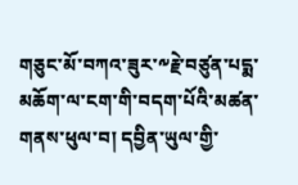གཅུང་མོ་བཀའ་ཟུར་༸རྗེ་བཙུན་པདྨ་མཆོག་ལ་ངག་གི་བདག་པོའི་མཚན་གནས་ཕུལ་བ། དབྱིན་ཡུལ་གྱི་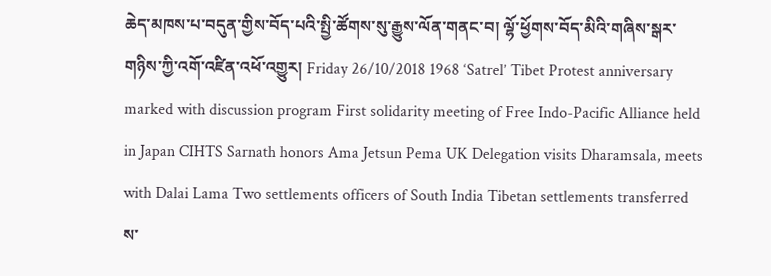ཆེད་མཁས་པ་བདུན་གྱིས་བོད་པའི་སྤྱི་ཚོགས་སུ་རྒྱུས་ལོན་གནང་བ། ལྷོ་ཕྱོགས་བོད་མིའི་གཞིས་སྒར་གཉིས་ཀྱི་འགོ་འཛིན་འཕོ་འགྱུར། Friday 26/10/2018 1968 ‘Satrel’ Tibet Protest anniversary marked with discussion program First solidarity meeting of Free Indo-Pacific Alliance held in Japan CIHTS Sarnath honors Ama Jetsun Pema UK Delegation visits Dharamsala, meets with Dalai Lama Two settlements officers of South India Tibetan settlements transferred
ས་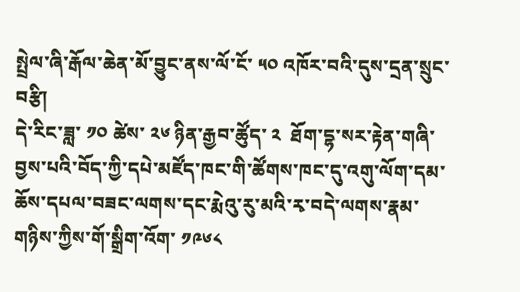སྤྲེལ་ཞི་རྒོལ་ཆེན་མོ་བྱུང་ནས་ལོ་ངོ་ ༥༠ འཁོར་བའི་དུས་དྲན་སྲུང་བརྩི།
དེ་རིང་ཟླ་ ༡༠ ཚེས་ ༢༦ ཉིན་རྒྱབ་ཚོུད་ ༢  ཐོག་དྷ་སར་རྟེན་གཞི་བྱས་པའི་བོད་ཀྱི་དཔེ་མཛོད་ཁང་གི་ཚོགས་ཁང་དུ་འགུ་ལོག་དམ་ཆོས་དཔལ་བཟང་ལགས་དང་རྨེའུ་རུ་མའི་རྭ་བདེ་ལགས་རྣམ་གཉིས་ཀྱིས་གོ་སྒྲིག་འོག་ ༡༩༦༨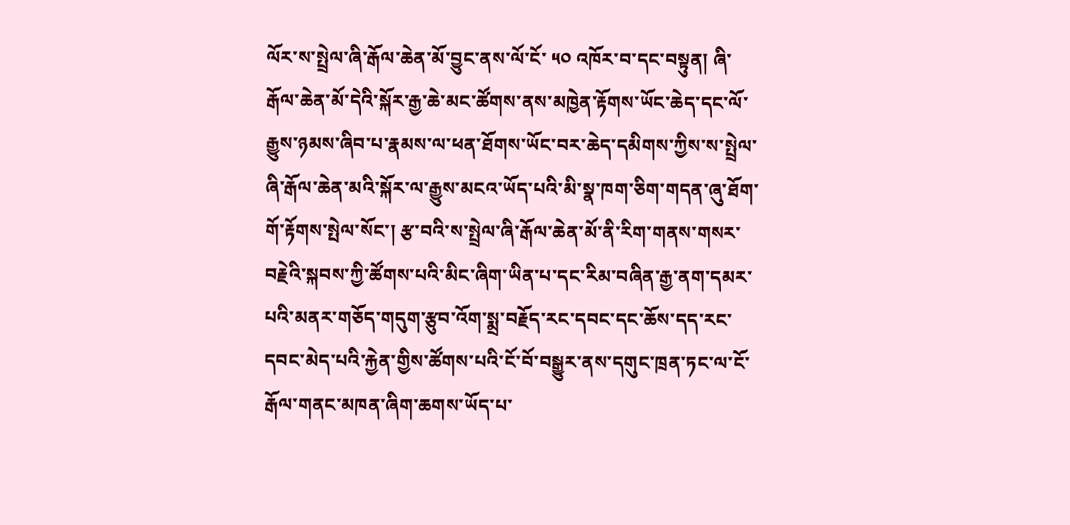ལོར་ས་སྤྲེལ་ཞི་རྒོལ་ཆེན་མོ་བྱུང་ནས་ལོ་ངོ་ ༥༠ འཁོར་བ་དང་བསྟུན། ཞི་རྒོལ་ཆེན་མོ་དེའི་སྐོར་རྒྱ་ཆེ་མང་ཚོགས་ནས་མཁྱེན་རྟོགས་ཡོང་ཆེད་དང་ལོ་རྒྱུས་ཉམས་ཞིབ་པ་རྣམས་ལ་ཕན་ཐོགས་ཡོང་བར་ཆེད་དམིགས་ཀྱིས་ས་སྤྲེལ་ཞི་རྒོལ་ཆེན་མའི་སྐོར་ལ་རྒྱུས་མངའ་ཡོད་པའི་མི་སྣ་ཁག་ཅིག་གདན་ཞུ་ཐོག་གོ་རྟོགས་སྤེལ་སོང་། རྩ་བའི་ས་སྤྲེལ་ཞི་རྒོལ་ཆེན་མོ་ནི་རིག་གནས་གསར་བརྗེའི་སྐབས་ཀྱི་ཚོགས་པའི་མིང་ཞིག་ཡིན་པ་དང་རིམ་བཞིན་རྒྱ་ནག་དམར་པའི་མནར་གཅོད་གདུག་རྩུབ་འོག་སྨྲ་བརྗོད་རང་དབང་དང་ཆོས་དད་རང་དབང་མེད་པའི་རྐྱེན་གྱིས་ཚོགས་པའི་ངོ་བོ་བསྒྱུར་ནས་དགུང་ཁྲན་ཏང་ལ་ངོ་རྒོལ་གནང་མཁན་ཞིག་ཆགས་ཡོད་པ་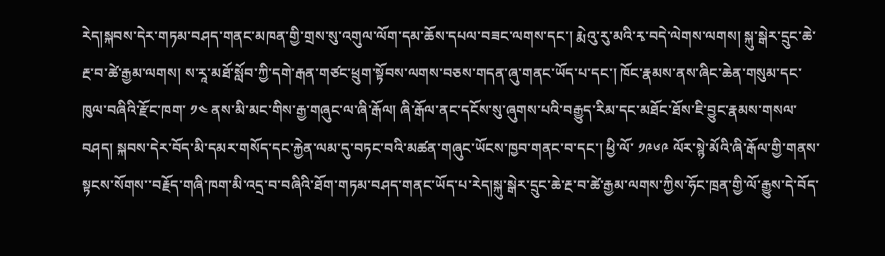རེད།སྐབས་དེར་གཏམ་བཤད་གནང་མཁན་གྱི་གྲས་སུ་འགུལ་ལོག་དམ་ཆོས་དཔལ་བཟང་ལགས་དང་། རྨེའུ་རུ་མའི་རྭ་བདེ་ལེགས་ལགས། སྐུ་སྒེར་དྲུང་ཆེ་རྔ་བ་ཚེ་རྒྱམ་ལགས། ས་རཱ་མཐོ་སློབ་ཀྱི་དགེ་རྒན་གཙང་ཕྲུག་སྟོབས་ལགས་བཅས་གདན་ཞུ་གནང་ཡོད་པ་དང་། ཁོང་རྣམས་ནས་ཞིང་ཆེན་གསུམ་དང་ཁུལ་བཞིའི་རྫོང་ཁག་ ༡༤ ནས་མི་མང་གིས་རྒྱ་གཞུང་ལ་ཞི་རྒོལ། ཞི་རྒོལ་ནང་དངོས་སུ་ཞུགས་པའི་བརྒྱུད་རིམ་དང་མཐོང་ཐོས་ཇི་བྱུང་རྣམས་གསལ་བཤད། སྐབས་དེར་བོད་མི་དམར་གསོད་དང་རྐྱེན་ལམ་དུ་བཏང་བའི་མཚན་གཞུང་ཡོངས་ཁྱབ་གནང་བ་དང་། ཕྱི་ལོ་ ༡༩༦༩ ལོར་སྙེ་མོའི་ཞི་རྒོལ་གྱི་གནས་སྟངས་སོགས་་བརྗོད་གཞི་ཁག་མི་འདྲ་བ་བཞིའི་ཐོག་གཏམ་བཤད་གནང་ཡོད་པ་རེད།སྐུ་སྒེར་དྲུང་ཆེ་རྔ་བ་ཚེ་རྒྱམ་ལགས་ཀྱིས་ཧོང་ཁྲན་གྱི་ལོ་རྒྱུས་དེ་བོད་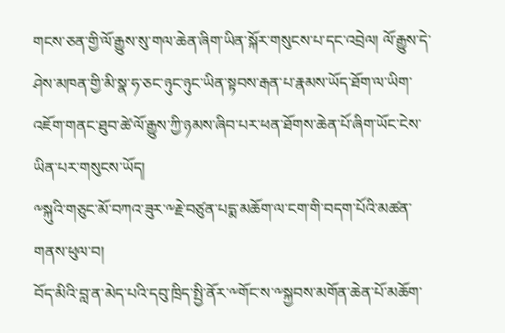གངས་ཅན་གྱི་ལོ་རྒྱུས་སུ་གལ་ཆེན་ཞིག་ཡིན་སྐོར་གསུངས་པ་དང་འབྲེལ། ལོ་རྒྱུས་དེ་ཤེས་མཁན་གྱི་མི་སྣ་ཧ་ཅང་ཉུང་ཉུང་ཡིན་སྟབས་རྒན་པ་རྣམས་ཡོད་ཐོག་ལ་ཡིག་འཇོག་གནང་ཐུབ་ཚེ་ལོ་རྒྱུས་ཀྱི་ཉམས་ཞིབ་པར་ཕན་ཐོགས་ཆེན་པོ་ཞིག་ཡོང་ངེས་ཡིན་པར་གསུངས་ཡོད།
༸སྐུའི་གཅུང་མོ་བཀའ་ཟུར་༸རྗེ་བཙུན་པདྨ་མཆོག་ལ་ངག་གི་བདག་པོའི་མཚན་གནས་ཕུལ་བ།
བོད་མིའི་བླ་ན་མེད་པའི་དབུ་ཁྲིད་སྤྱི་ནོར་༸གོང་ས་༸སྐྱབས་མགོན་ཆེན་པོ་མཆོག་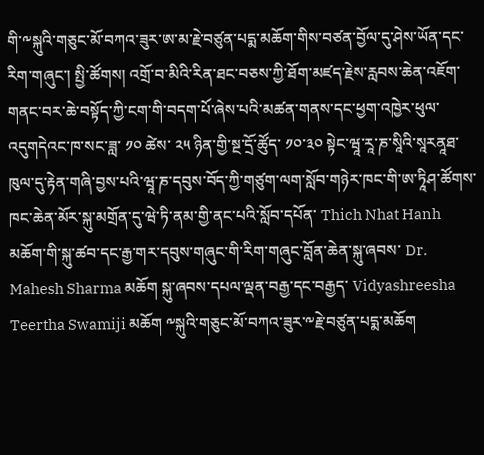གི་༸སྐུའི་གཅུང་མོ་བཀའ་ཟུར་ཨ་མ་རྗེ་བཙུན་པདྨ་མཆོག་གིས་བཙན་བྱོལ་དུ་ཤེས་ཡོན་དང་རིག་གཞུང་། སྤྱི་ཚོགས། འགྲོ་བ་མིའི་རིན་ཐང་བཅས་ཀྱི་ཐོག་མཛད་རྗེས་རླབས་ཆེན་འཇོག་གནང་བར་ཆེ་བསྟོད་ཀྱི་ངག་གི་བདག་པོ་ཞེས་པའི་མཚན་གནས་དང་ཕྱག་འཁྱེར་ཕུལ་འདུགདེའང་ཁ་སང་ཟླ་ ༡༠ ཚེས་ ༢༥ ཉིན་གྱི་སྔ་དྲོ་ཚོུད་ ༡༠་༣༠ སྟེང་ཝཱ་རཱ་ཎ་སཱིའི་སཱརནཱཐ་ཁུལ་དུ་རྟེན་གཞི་བྱས་པའི་ཝཱ་ཎ་དབུས་བོད་ཀྱི་གཙུག་ལག་སློབ་གཉེར་ཁང་གི་ཨ་ཏཱིཤ་ཚོགས་ཁང་ཆེན་མོར་སྐུ་མགྲོན་དུ་ཝེ་ཏི་ནམ་གྱི་ནང་པའི་སློབ་དཔོན་ Thich Nhat Hanh མཆོག་གི་སྐུ་ཚབ་དང་རྒྱ་གར་དབུས་གཞུང་གི་རིག་གཞུང་བློན་ཆེན་སྐུ་ཞབས་ Dr. Mahesh Sharma མཆོག སྐུ་ཞབས་དཔལ་ལྡན་བརྒྱ་དང་བརྒྱད་ Vidyashreesha Teertha Swamiji མཆོག ༸སྐུའི་གཅུང་མོ་བཀའ་ཟུར་༸རྗེ་བཙུན་པདྨ་མཆོག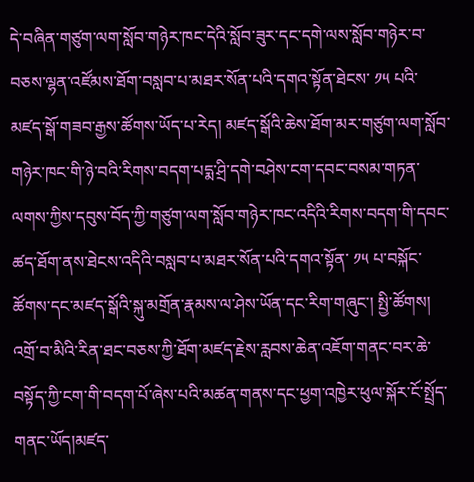དེ་བཞིན་གཙུག་ལག་སློབ་གཉེར་ཁང་དེའི་སློབ་ཟུར་དང་དགེ་ལས་སློབ་གཉེར་བ་བཅས་ལྷན་འཛོམས་ཐོག་བསླབ་པ་མཐར་སོན་པའི་དགའ་སྟོན་ཐེངས་ ༡༥ པའི་མཛད་སྒོ་གཟབ་རྒྱས་ཚོགས་ཡོད་པ་རེད། མཛད་སྒོའི་ཆེས་ཐོག་མར་གཙུག་ལག་སློབ་གཉེར་ཁང་གི་ཉེ་བའི་རིགས་བདག་པདྨ་ཤྲི་དགེ་བཤེས་ངག་དབང་བསམ་གཏན་ལགས་ཀྱིས་དབུས་བོད་ཀྱི་གཙུག་ལག་སློབ་གཉེར་ཁང་འདིའི་རིགས་བདག་གི་དབང་ཚད་ཐོག་ནས་ཐེངས་འདིའི་བསླབ་པ་མཐར་སོན་པའི་དགའ་སྟོན་ ༡༥ པ་བསྐོང་ཚོགས་དང་མཛད་སྒོའི་སྐུ་མགྲོན་རྣམས་ལ་ཤེས་ཡོན་དང་རིག་གཞུང་། སྤྱི་ཚོགས། འགྲོ་བ་མིའི་རིན་ཐང་བཅས་ཀྱི་ཐོག་མཛད་རྗེས་རླབས་ཆེན་འཇོག་གནང་བར་ཆེ་བསྟོད་ཀྱི་ངག་གི་བདག་པོ་ཞེས་པའི་མཚན་གནས་དང་ཕྱག་འཁྱེར་ཕུལ་སྐོར་ངོ་སྤྲོད་གནང་ཡོད།མཛད་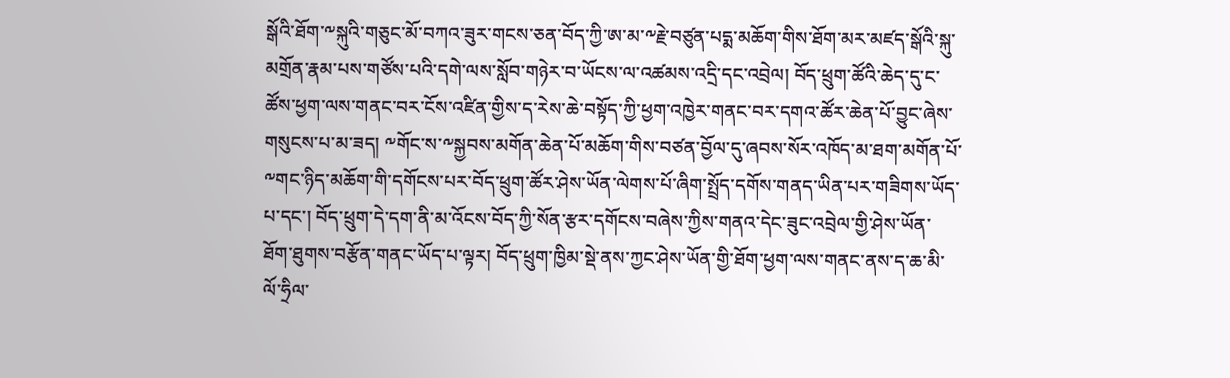སྒོའི་ཐོག་༸སྐུའི་གཅུང་མོ་བཀའ་ཟུར་གངས་ཅན་བོད་ཀྱི་ཨ་མ་༸རྗེ་བཙུན་པདྨ་མཆོག་གིས་ཐོག་མར་མཛད་སྒོའི་སྐུ་མགྲོན་རྣམ་པས་གཙོས་པའི་དགེ་ལས་སློབ་གཉེར་བ་ཡོངས་ལ་འཚམས་འདྲི་དང་འབྲེལ། བོད་ཕྲུག་ཚོའི་ཆེད་དུ་ང་ཚོས་ཕྱག་ལས་གནང་བར་ངོས་འཛིན་གྱིས་ད་རེས་ཆེ་བསྟོད་ཀྱི་ཕྱག་འཁྱེར་གནང་བར་དགའ་ཚོར་ཆེན་པོ་བྱུང་ཞེས་གསུངས་པ་མ་ཟད། ༸གོང་ས་༸སྐྱབས་མགོན་ཆེན་པོ་མཆོག་གིས་བཙན་བྱོལ་དུ་ཞབས་སོར་འཁོད་མ་ཐག་མགོན་པོ་༸གང་ཉིད་མཆོག་གི་དགོངས་པར་བོད་ཕྲུག་ཚོར་ཤེས་ཡོན་ལེགས་པོ་ཞིག་སྤྲོད་དགོས་གནད་ཡིན་པར་གཟིགས་ཡོད་པ་དང་། བོད་ཕྲུག་དེ་དག་ནི་མ་འོངས་བོད་ཀྱི་སོན་རྩར་དགོངས་བཞེས་ཀྱིས་གནའ་དེང་ཟུང་འབྲེལ་གྱི་ཤེས་ཡོན་ཐོག་ཐུགས་བརྩོན་གནང་ཡོད་པ་ལྟར། བོད་ཕྲུག་ཁྱིམ་སྡེ་ནས་ཀྱང་ཤེས་ཡོན་གྱི་ཐོག་ཕྱག་ལས་གནང་ནས་ད་ཆ་མི་ལོ་ཧྲིལ་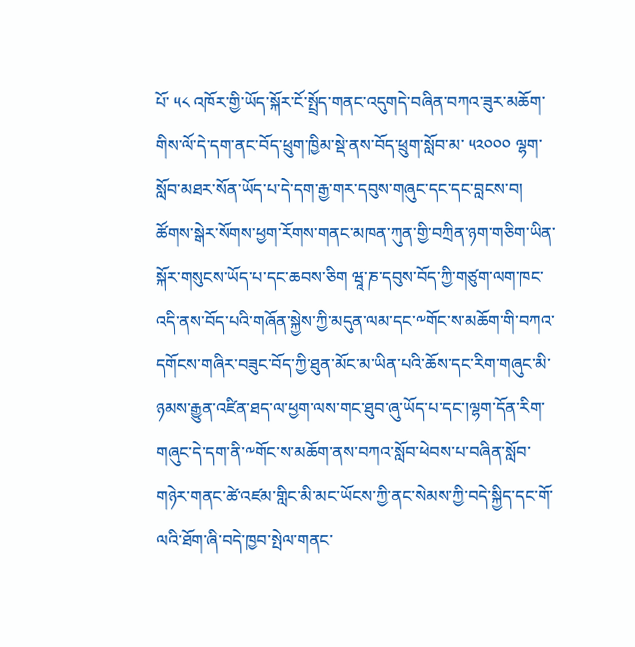པོ་ ༥༨ འཁོར་གྱི་ཡོད་སྐོར་ངོ་སྤྲོད་གནང་འདུགདེ་བཞིན་བཀའ་ཟུར་མཆོག་གིས་ལོ་དེ་དག་ནང་བོད་ཕྲུག་ཁྱིམ་སྡེ་ནས་བོད་ཕྲུག་སློབ་མ་ ༥༢༠༠༠ ལྷག་སློབ་མཐར་སོན་ཡོད་པ་དེ་དག་རྒྱ་གར་དབུས་གཞུང་དང་དང་བླངས་བ། ཚོགས་སྒེར་སོགས་ཕྱག་རོགས་གནང་མཁན་ཀུན་གྱི་བཀྲིན་ཉག་གཅིག་ཡིན་སྐོར་གསུངས་ཡོད་པ་དང་ཆབས་ཅིག ཝཱ་ཎ་དབུས་བོད་ཀྱི་གཙུག་ལག་ཁང་འདི་ནས་བོད་པའི་གཞོན་སྐྱེས་ཀྱི་མདུན་ལམ་དང་༸གོང་ས་མཆོག་གི་བཀའ་དགོངས་གཞིར་བཟུང་བོད་ཀྱི་ཐུན་མོང་མ་ཡིན་པའི་ཆོས་དང་རིག་གཞུང་མི་ཉམས་རྒྱུན་འཛིན་ཐད་ལ་ཕྱག་ལས་གང་ཐུབ་ཞུ་ཡོད་པ་དང་།ལྷག་དོན་རིག་གཞུང་དེ་དག་ནི་༸གོང་ས་མཆོག་ནས་བཀའ་སློབ་ཕེབས་པ་བཞིན་སློབ་གཉེར་གནང་ཚེ་འཛམ་གླིང་མི་མང་ཡོངས་ཀྱི་ནང་སེམས་ཀྱི་བདེ་སྐྱིད་དང་གོ་ལའི་ཐོག་ཞི་བདེ་ཁྱབ་སྤེལ་གནང་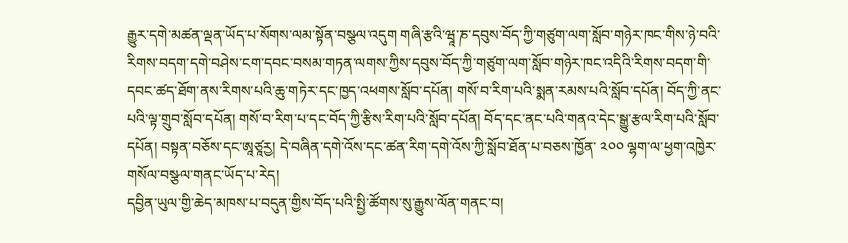རྒྱུར་དགེ་མཚན་ལྡན་ཡོད་པ་སོགས་ལམ་སྟོན་བསྩལ་འདུག གཞི་རྩའི་ཝཱ་ཎ་དབུས་བོད་ཀྱི་གཙུག་ལག་སློབ་གཉེར་ཁང་གིས་ཉེ་བའི་རིགས་བདག་དགེ་བཤེས་ངག་དབང་བསམ་གཏན་ལགས་ཀྱིས་དབུས་བོད་ཀྱི་གཙུག་ལག་སློབ་གཉེར་ཁང་འདིའི་རིགས་བདག་གི་དབང་ཚད་ཐོག་ནས་རིགས་པའི་ཆུ་གཏེར་དང་ཁྱད་འཕགས་སློབ་དཔོན། གསོ་བ་རིག་པའི་སྨན་རམས་པའི་སློབ་དཔོན། བོད་ཀྱི་ནང་པའི་ལྟ་གྲུབ་སློབ་དཔོན། གསོ་བ་རིག་པ་དང་བོད་ཀྱི་རྩིས་རིག་པའི་སློབ་དཔོན། བོད་དང་ནང་པའི་གནའ་དེང་སྒྱུ་རྩལ་རིག་པའི་སློབ་དཔོན། བསྟན་བཅོས་དང་ཨཱཙཱརྱ། དེ་བཞིན་དགེ་འོས་དང་ཚན་རིག་དགེ་འོས་ཀྱི་སློབ་ཐོན་པ་བཅས་ཁྱོན་ ༢༠༠ ལྷག་ལ་ཕྱག་འཁྱེར་གསོལ་བསྩལ་གནང་ཡོད་པ་རེད།
དབྱིན་ཡུལ་གྱི་ཆེད་མཁས་པ་བདུན་གྱིས་བོད་པའི་སྤྱི་ཚོགས་སུ་རྒྱུས་ལོན་གནང་བ།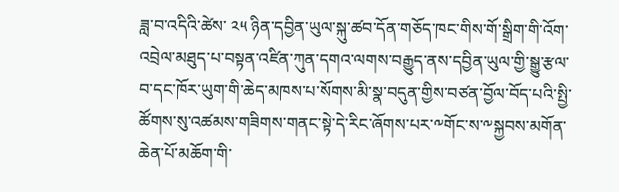ཟླ་བ་འདིའི་ཚེས་ ༢༥ ཉིན་དབྱིན་ཡུལ་སྐུ་ཚབ་དོན་གཅོད་ཁང་གིས་གོ་སྒྲིག་གི་འོག་འབྲེལ་མཐུད་པ་བསྟན་འཛིན་ཀུན་དགའ་ལགས་བརྒྱུད་ནས་དབྱིན་ཡུལ་གྱི་སྒྱུ་རྩལ་བ་དང་ཁོར་ཡུག་གི་ཆེད་མཁས་པ་སོགས་མི་སྣ་བདུན་གྱིས་བཙན་བྱོལ་བོད་པའི་སྤྱི་ཚོགས་སུ་འཚམས་གཟིགས་གནང་སྟེ་དེ་རིང་ཞོགས་པར་༸གོང་ས་༸སྐྱབས་མགོན་ཆེན་པོ་མཆོག་གི་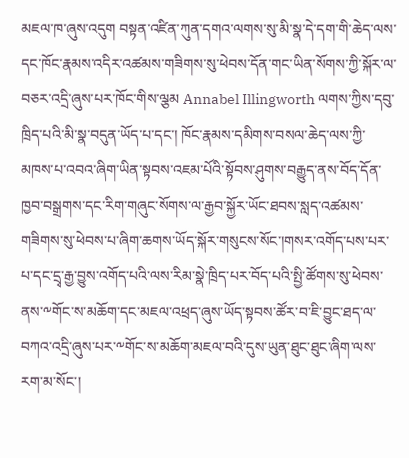མཇལ་ཁ་ཞུས་འདུག བསྟན་འཛིན་ཀུན་དགའ་ལགས་སུ་མི་སྣ་དེ་དག་གི་ཆེད་ལས་དང་ཁོང་རྣམས་འདིར་འཚམས་གཟིགས་སུ་ཕེབས་དོན་གང་ཡིན་སོགས་ཀྱི་སྐོར་ལ་བཅར་འདྲི་ཞུས་པར་ཁོང་གིས་ལྕམ Annabel Illingworth ལགས་ཀྱིས་དབུ་ཁྲིད་པའི་མི་སྣ་བདུན་ཡོད་པ་དང་། ཁོང་རྣམས་དམིགས་བསལ་ཆེད་ལས་ཀྱི་མཁས་པ་འབའ་ཞིག་ཡིན་སྟབས་འཇམ་པོའི་སྟོབས་ཤུགས་བརྒྱུད་ནས་བོད་དོན་ཁྱབ་བསྒྲགས་དང་རིག་གཞུང་སོགས་ལ་རྒྱབ་སྐྱོར་ཡོང་ཐབས་སླད་འཚམས་གཟིགས་སུ་ཕེབས་པ་ཞིག་ཆགས་ཡོད་སྐོར་གསུངས་སོང་།གསར་འགོད་པས་པར་པ་དང་དྲྭ་རྒྱ་བྱུས་འགོད་པའི་ལས་རིམ་སྣེ་ཁྲིད་པར་བོད་པའི་སྤྱི་ཚོགས་སུ་ཕེབས་ནས་༸གོང་ས་མཆོག་དང་མཇལ་འཕྲད་ཞུས་ཡོད་སྟབས་ཚོར་བ་ཇི་བྱུང་ཐད་ལ་བཀའ་འདྲི་ཞུས་པར་༸གོང་ས་མཆོག་མཇལ་བའི་དུས་ཡུན་ཐུང་ཐུང་ཞིག་ལས་རག་མ་སོང་།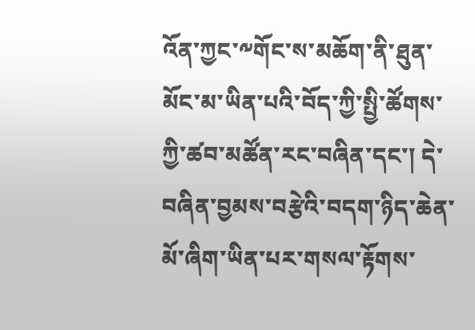འོན་ཀྱང་༸གོང་ས་མཆོག་ནི་ཐུན་མོང་མ་ཡིན་པའི་བོད་ཀྱི་སྤྱི་ཚོགས་ཀྱི་ཚབ་མཚོན་རང་བཞིན་དང་། དེ་བཞིན་བྱམས་བརྩེའི་བདག་ཉིད་ཆེན་མོ་ཞིག་ཡིན་པར་གསལ་རྟོགས་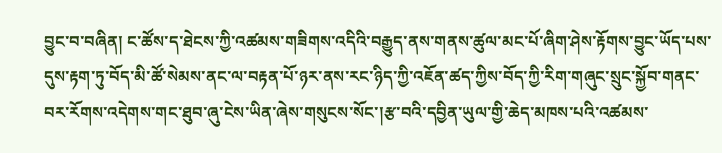བྱུང་བ་བཞིན། ང་ཚོས་ད་ཐེངས་ཀྱི་འཚམས་གཟིགས་འདིའི་བརྒྱུད་ནས་གནས་ཚུལ་མང་པོ་ཞིག་ཤེས་རྟོགས་བྱུང་ཡོད་པས་དུས་རྟག་ཏུ་བོད་མི་ཚོ་སེམས་ནང་ལ་བརྟན་པོ་ཉར་ནས་རང་ཉིད་ཀྱི་འཇོན་ཚད་ཀྱིས་བོད་ཀྱི་རིག་གཞུང་སྲུང་སྐྱོབ་གནང་བར་རོགས་འདེགས་གང་ཐུབ་ཞུ་ངེས་ཡིན་ཞེས་གསུངས་སོང་།རྩ་བའི་དབྱིན་ཡུལ་གྱི་ཆེད་མཁས་པའི་འཚམས་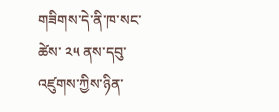གཟིགས་དེ་ནི་ཁ་སང་ཚེས་ ༢༥ ནས་དབུ་འཛུགས་ཀྱིས་ཉིན་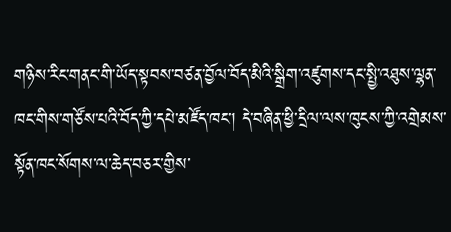གཉིས་རིང་གནང་གི་ཡོད་སྟབས་བཙན་བྱོལ་བོད་མིའི་སྒྲིག་འཛུགས་དང་སྤྱི་འཐུས་ལྷན་ཁང་གིས་གཙོས་པའི་བོད་ཀྱི་དཔེ་མཛོད་ཁང་། དེ་བཞིན་ཕྱི་དྲིལ་ལས་ཁུངས་ཀྱི་འགྲེམས་སྟོན་ཁང་སོགས་ལ་ཆེད་བཅར་གྱིས་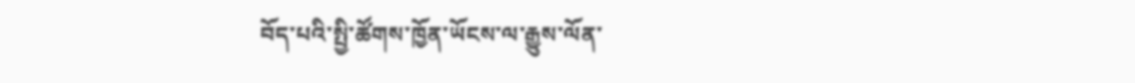བོད་པའི་སྤྱི་ཚོགས་ཁྱོན་ཡོངས་ལ་རྒྱུས་ལོན་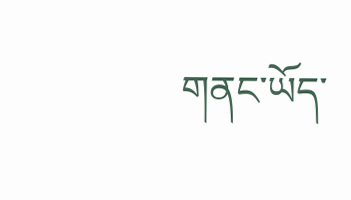གནང་ཡོད་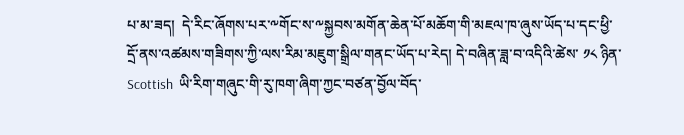པ་མ་ཟད།  དེ་རིང་ཞོགས་པར་༸གོང་ས་༸སྐྱབས་མགོན་ཆེན་པོ་མཆོག་གི་མཇལ་ཁ་ཞུས་ཡོད་པ་དང་ཕྱི་དྲོ་ནས་འཚམས་གཟིགས་ཀྱི་ལས་རིམ་མཇུག་སྒྲིལ་གནང་ཡོད་པ་རེད། དེ་བཞིན་ཟླ་བ་འདིའི་ཚེས་ ༡༨ ཉིན་ Scottish  ཡི་རིག་གཞུང་གི་རུ་ཁག་ཞིག་ཀྱང་བཙན་བྱོལ་བོད་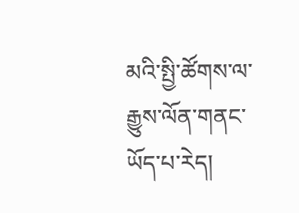མའི་སྤྱི་ཚོགས་ལ་རྒྱུས་ལོན་གནང་ཡོད་པ་རེད།